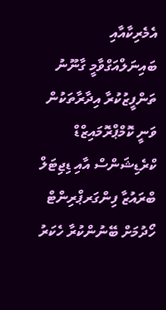އެމެރިކާއާއި ބައިނަލްއަގްވާމީ ގާނޫނު ތަންފީޒުކުރާ އިދާރާތަކުން ވަނީ ކޮމްޕްރޮމައިޒްޑް ކްރެޑިޝަންސް އާއި ޑިޖިޓަލް ބްރައުޒާ ފިންގަރޕްރިންޓް ހޯދުމަށް ބޭނުންކުރާ ހެކަރު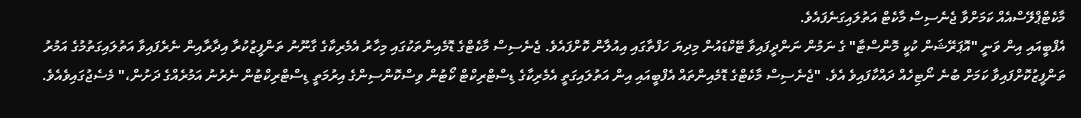މާކެޓްޕްލޭސްއެއް ކަމަށްވާ ޖެނެސިސް މާކެޓް އަތުލައިގަނެފައެވެ.
އެފްބީއައި އިން ވަނީ "އޮޕަރޭޝަން ކުކީ މޮންސްޓާ" ގެ ނަމުން ނަންދީފައިވާ ޓޭކްޑައުން މިދިޔަ ހަފްތާގައި އިއުލާން ކޮށްފައެވެ. ޖެނެސިސް މާކެޓްގެ ޑޮމެއިންތަކުގައި މިހާރު އެމެރިކާގެ ގާނޫނު ތަންފީޒުކުރާ އިދާރާއިން ނެރެފައިވާ އަތުލައިގަތުމުގެ އަމުރު ތަންފީޒުކޮށްފައިވާ ކަމަށް ބުނެ ނޯޓިހެއް ދައްކާފައިވެ އެވެ. "ޖެނެސިސް މާކެޓްގެ ޑޮމެއިންތައް އެފްބީއައި އިން އަތުލައިގަތީ އެމެރިކާގެ ޑިސްޓްރިކްޓް ކޯޓުން ވިސްކޮންސިންގެ އިރުމަތީ ޑިސްޓްރިކްޓުން ނެރުނު އަމުރެއްގެ ދަށުން،" މެސެޖުގައިވެއެވެ.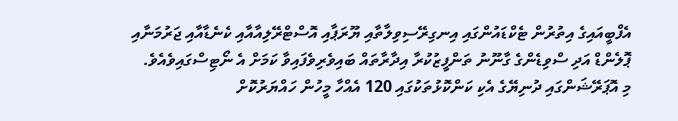އެފްބީއައިގެ އިތުރުން ޓެކްޑައުންގައި އިނގިރޭސިވިލާތާއި ޔޫރަޕާއި އޮސްޓްރޭލިއާއާއި ކެނެޑާއާއި ޖަރުމަނާއި ޕޮލެންޑް އަދި ސްވިޑެންގެ ގާނޫނު ތަންފީޒުކުރާ އިދާރާތައް ބައިވެރިވެފައިވާ ކަމަށް އެ ނޯޓިސްގައިވެއެވެ.
މި އޮޕަރޭޝަންގައި ދުނިޔޭގެ އެކި ކަންކޮޅުތަކުގައި 120 އެއްހާ މީހުން ހައްޔަރުކޮށް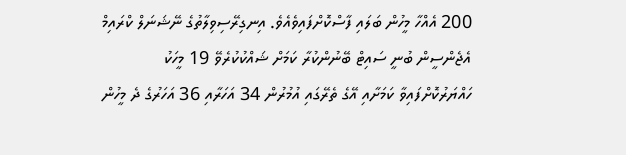200 އެއްހާ މީހުން ބަލައި ފާސްކޮށްފައިވެއެވެ. އިނގިރޭސިވިލާތުގެ ނޭޝަނަލް ކްރައިމް އެޖެންސީން ބުނީ ސައިޓް ބޭނުންކުރާ ކަމަށް ޝައްކުކުރެވޭ 19 މީހަކު ހައްޔަރުކޮށްފައިވާ ކަމަށާއި އޭގެ ތެރޭގައި އުމުރުން 34 އަހަރާއި 36 އަހަރުގެ ދެ މީހުން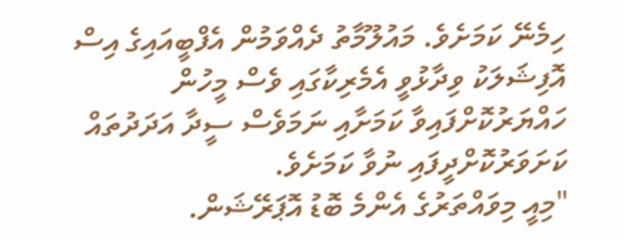ހިމެނޭ ކަމަށެވެ. މައުލޫމާތު ދެއްވަމުން އެފްބީއައިގެ އިސް އޮފިޝަލަކު ވިދާޅުވީ އެމެރިކާގައި ވެސް މީހުން ހައްޔަރުކޮށްފައިވާ ކަމަށާއި ނަމަވެސް ސީދާ އަދަދުތައް ކަށަވަރުކޮށްދީފައި ނުވާ ކަމަށެވެ.
"މިއީ މިވައްތަރުގެ އެންމެ ބޮޑު އޮޕަރޭޝަން.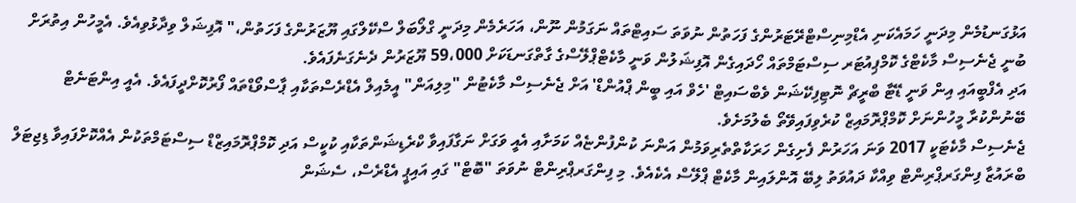އަޅުގަނޑުމެން މިދަނީ ހަމައެކަނި އެޑްމިނިސްޓްރޭޓަރުންގެ ފަހަތުން ނުވަތަ ސައިޓްތައް ނަގަމުން ނޫން، އަހަރެމެން މިދަނީ ގްލޯބަލް ސްކޭލްގައި ޔޫޒަރުންގެ ފަހަތުން،" އޮފިޝަލް ވިދާޅުވިއެވެ. އެމީހުން އިތުރަށް ބުނީ ޖެނެސިސް މާކެޓްގެ ކޮމްޕިއުޓަރ ސިސްޓަމްތައް ހޯދައިގެން އޮފިޝަލުން ވަނީ މާކެޓްޕްލޭސްގެ ގާތްގަނޑަކަށް 59،000 ޔޫޒަރުން ދެނެގަނެފައެވެ.
އަދި އެފްބީއައި އިން ވަނީ ޑޭޓާ ބްރީޗް ނޮޓިފިކޭޝަން ވެބްސައިޓް 'ހެވް އައި ބީން ޕްއުންޑް' އަށް ޖެނެސިސް މާކެޓުން "މިލިއަން" އީމެއިލް އެޑްރެސްތަކާއި ޕާސްވޯޑްތައް ފޯރުކޮށްދީފައެވެ. އެއީ އިންޓަނެޓް ބޭނުންކުރާ މީހުންނަށް ކޮމްޕްރޮމައިޒް ކުރެވިފައިވޭތޯ ބެލުމަށެވެ.
ޖެނެސިސް މާކެޓަކީ 2017 ވަނަ އަހަރުން ފެށިގެން ހަރަކާތްތެރިވަމުން އަންނަ ކުންފުންޏެއް ކަމަށާއި އެއީ ވަގަށް ނަގާފައިވާ ކްރެޑިޝަންތަކާއި ކުކީސް އަދި ކޮމްޕްރޮމައިޒްޑް ސިސްޓަމްތަކުން އެއްކޮށްފައިވާ ޑިޖިޓަލް ބްރައުޒާ ފިންގަރޕްރިންޓް ވިއްކާ ދައުވަތު ލިބޭ އޮންލައިން މާކެޓް ޕްލޭސް އެކެއެވެ. މި ފިންގަރޕްރިންޓް ނުވަތަ "ބޮޓް" ގައި އައިޕީ އެޑްރެސް، ސެޝަން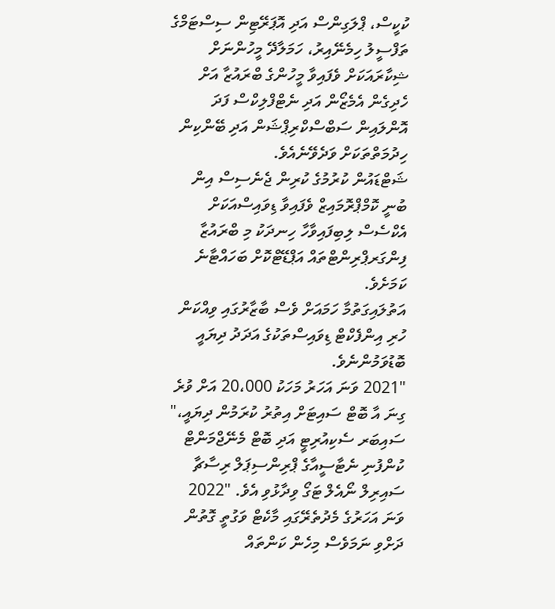ކުކީސް، ޕްލަގިންސް އަދި އޮޕަރޭޓިން ސިސްޓަމްގެ ތަފްސީލު ހިމެނޭއިރު، ހަމަލާދޭ މީހުންނަށް ޝިކާރައަކަށް ވެފައިވާ މީހުންގެ ބްރައުޒާ އަށް ހެދިގެން އެމެޒޯން އަދި ނެޓްފްލިކްސް ފަދަ އޮންލައިން ސަބްސްކްރިޕްޝަން އަދި ބޭންކިން ހިދުމަތްތަކަށް ވަދެވޭނެއެވެ.
ޝަޓްޑައުން ކުރުމުގެ ކުރިން ޖެނެސިސް އިން ބުނީ ކޮމްޕްރޮމައިޒް ވެފައިވާ ޑިވައިސްއަކަށް އެކްސެސް ލިބިފައިވާހާ ހިނދަކު މި ބްރައުޒާ ފިންގަރޕްރިންޓްތައް އަޕްޑޭޓްކޮށް ބަހައްޓާނެ ކަމަށެވެ.
އަތުލައިގަތުމާ ހަމައަށް ވެސް ބާޒާރުގައި ވިއްކަން ހުރި އިންފެކްޓް ޑިވައިސްތަކުގެ އަދަދު ދިޔައީ ބޮޑުވަމުންނެވެ.
"2021 ވަނަ އަހަރު މަހަކު 20،000 އަށް ވުރެ ގިނަ އާ ބޮޓް ސައިޓަށް އިތުރު ކުރަމުން ދިޔައީ،" ސައިބަރ ސެކިއުރިޓީ އަދި ބޮޓް މެނޭޖްމަންޓް ކުންފުނި ނެޓާސީއާގެ ޕްރިންސިޕަލް ރިސާޗާ ސައިރިލް ނޯއެލް ޓަގޯ ވިދާޅުވި އެވެ. "2022 ވަނަ އަހަރުގެ މެދުތެރޭގައި މާކެޓް ވަގުތީ ގޮތުން ދަށްވި ނަމަވެސް މިހެން ކަންތައް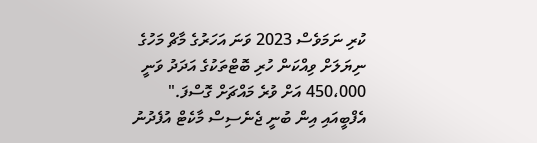ކުރި ނަމަވެސް 2023 ވަނަ އަހަރުގެ މާޗް މަހުގެ ނިޔަލަށް ވިއްކަން ހުރި ބޮޓްތަކުގެ އަދަދު ވަނީ 450،000 އަށް ވުރެ މައްޗަށް ގޮސްފަ."
އެފްބީއައި އިން ބުނީ ޖެނެސިސް މާކެޓް އުފެދުނު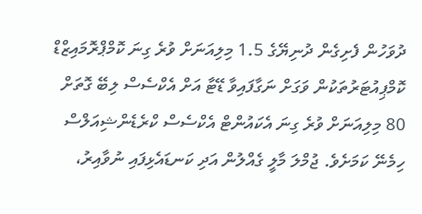ދުވަހުން ފެށިގެން ދުނިޔޭގެ 1.5 މިލިއަނަށް ވުރެ ގިނަ ކޮމްޕްރޮމައިޒްޑް ކޮމްޕިއުޓަރުތަކުން ވަގަށް ނަގާފައިވާ ޑޭޓާ އަށް އެކްސެސް ލިބޭ ގޮތަށް 80 މިލިއަނަށް ވުރެ ގިނަ އެކައުންޓް އެކްސެސް ކްރެޑެންޝިއަލްސް ހިމެނޭ ކަމަށެވެ. ޖުމްލަ މާލީ ގެއްލުން އަދި ކަނޑައެޅިފައި ނުވާއިރު،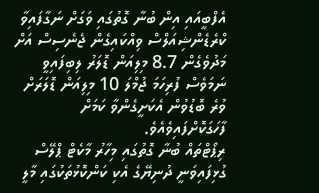އެފްބީއައި އިން ބުނާ ގޮތުގައި ވަގަށް ނަގާފައިވާ ކްރެޑެންޝިއަލްސް ވިއްކައިގެން ޖެނެސިސް އަށް މަދުވެގެން 8.7 މިލިއަން ޑޮލަރު ލިބިފައިވީ ނަމަވެސް ފުރިހަމަ ޖުމްލަ 10 މިލިއަން ޑޮލަރަށް ވުރެ ބޮޑުވުން އެކަށީގެންވާ ކަމަށް ފާހަގަކޮށްފައިވެއެވެ.
ރިޕޯޓްތައް ބުނާ ގޮތުގައި މިހާރު މާކެޓް ޕްލޭސް ގުޅިފައިވަނީ ދުނިޔޭގެ އެކި ކަންކޮޅުތަކުގައި މާލީ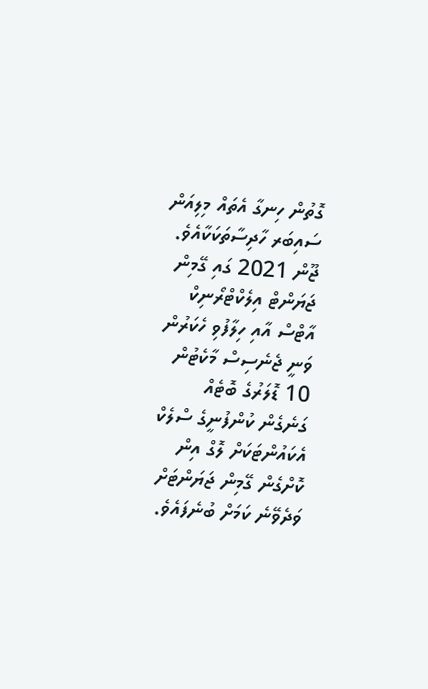ގޮތުން ހިނގާ އެތައް މިލިއަން ސައިބަރ ހާދިސާތަކަކާއެވެ. ޖޫން 2021 ގައި ގޭމިން ޖަޔަންޓް އިލެކްޓްރޯނިކް އާޓްސް އާއި ހިލާފުވި ހެކަރުން ވަނީ ޖެނެސިސް މާކެޓުން 10 ޑޮލަރުގެ ބޮޓެއް ގަނެގެން ކުންފުނީގެ ސްލެކް އެކައުންޓަކަށް ލޮގް އިން ކޮށްގެން ގޭމިން ޖަޔަންޓަށް ވަދެވޭނެ ކަމަށް ބުނެފައެވެ.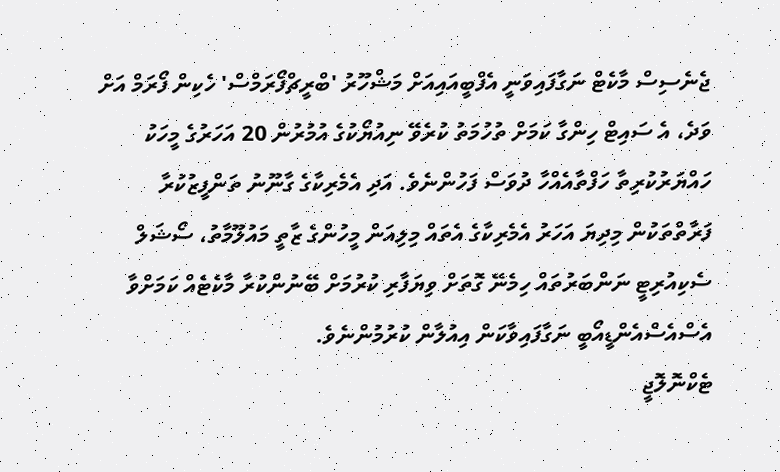ޖެނެސިސް މާކެޓް ނަގާފައިވަނީ އެފްބީއައިއަށް މަޝްހޫރު 'ބްރީޗްފޯރަމްސް' ހެކިން ފޯރަމް އަށް ވަދެ، އެ ސައިޓް ހިންގާ ކަމަށް ތުހުމަތު ކުރެވޭ ނިއުޔޯކުގެ އުމުރުން 20 އަހަރުގެ މީހަކު ހައްޔަރުކުރިތާ ހަފްތާއެއްހާ ދުވަސް ފަހުންނެވެ. އަދި އެމެރިކާގެ ގާނޫނު ތަންފީޒުކުރާ ފަރާތްތަކުން މިދިޔަ އަހަރު އެމެރިކާގެ އެތައް މިލިއަން މީހުންގެ ޒާތީ މައުލޫމާތު، ސޯޝަލް ސެކިއުރިޓީ ނަންބަރުތައް ހިމެނޭ ގޮތަށް ވިޔަފާރި ކުރުމަށް ބޭނުންކުރާ މާކެޓެއް ކަމަށްވާ އެސްއެސްއެންޑީއޯބީ ނަގާފައިވާކަން އިއުލާން ކުރުމުންނެވެ.
ޓެކްނޮލޮޖީ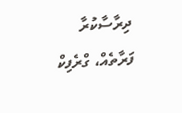ދިރާސާކުރާ ފަރާތެއް، ގްރެފިކް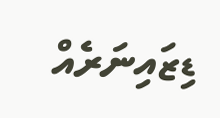ޑިޒައިނަރެއް